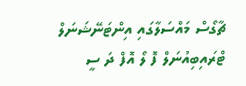ޗާގޯސް މައްސަލާގައި އިންޓަނޭޝަނަލް ޓްރައިބިއުނަލް ފޮ ލޯ އޮފް ދަ ސީ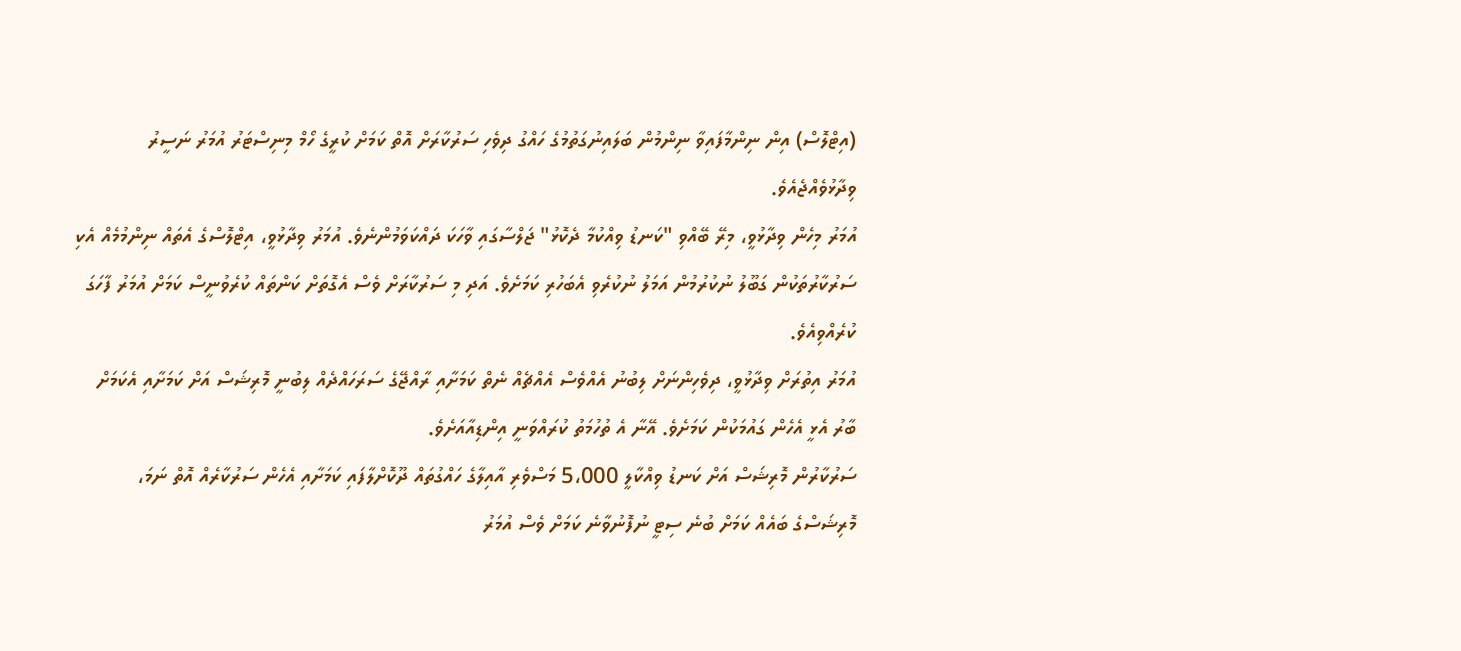(އިޓްލޮސް) އިން ނިންމާފައިވާ ނިންމުން ބަލައިނުގަތުމުގެ ހައްގު ދިވެހި ސަރުކާރަށް އޮތް ކަމަށް ކުރީގެ ހޯމް މިނިސްޓަރު އުމަރު ނަސީރު ވިދާޅުވެއްޖެއެވެ.
އުމަރު މިހެން ވިދާޅުވީ، މިރޭ ބޭއްވި "ކަނޑު ވިއްކުމާ ދެކޮޅު" ޖަލްސާގައި ވާހަކަ ދައްކަވަމުންނެވެ. އުމަރު ވިދާޅުވީ، އިޓްލޮސްގެ އެތައް ނިންމުމެއް އެކި ސަރުކާރުތަކުން ގަބޫލު ނުކުރުމުން އަމަލު ނުކުރެވި އެބަހުރި ކަމަށެވެ. އަދި މި ސަރުކާރަށް ވެސް އެގޮތަށް ކަންތައް ކުރެވުނީސް ކަމަށް އުމަރު ފާހަގަ ކުރެއްވިއެވެ.
އުމަރު އިތުރަށް ވިދާޅުވީ، ދިވެހިންނަށް ލިބުނު އެއްވެސް އެއްޗެއް ނެތް ކަމަށާއި ރާއްޖޭގެ ސަރަހައްދެއް ލިބުނީ މޮރިޝަސް އަށް ކަމަށާއި އެކަމަށް ބާރު އެޅީ އެހެން ގައުމަކުން ކަމަށެވެ. އޭނާ އެ ތުހުމަތު ކުރައްވަނީ އިންޑިއާއަށެވެ.
ސަރުކާރުން މޮރިޝަސް އަށް ކަނޑު ވިއްކާލީ 5،000 މަސްވެރި އާއިލާގެ ހައްގުތައް ދޫކޮށްލާފައި ކަމަށާއި އެހެން ސަރުކާރެއް އޮތް ނަމަ، މޮރިޝަސްގެ ބައެއް ކަމަށް ބުނެ ސިޓީ ނުފޮނުވާނެ ކަމަށް ވެސް އުމަރު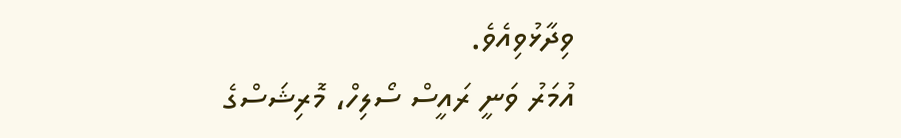ވިދާޅުވިއެވެ.
އުމަރު ވަނީ ރައީސް ސޯލިހް، މޮރިޝަސްގެ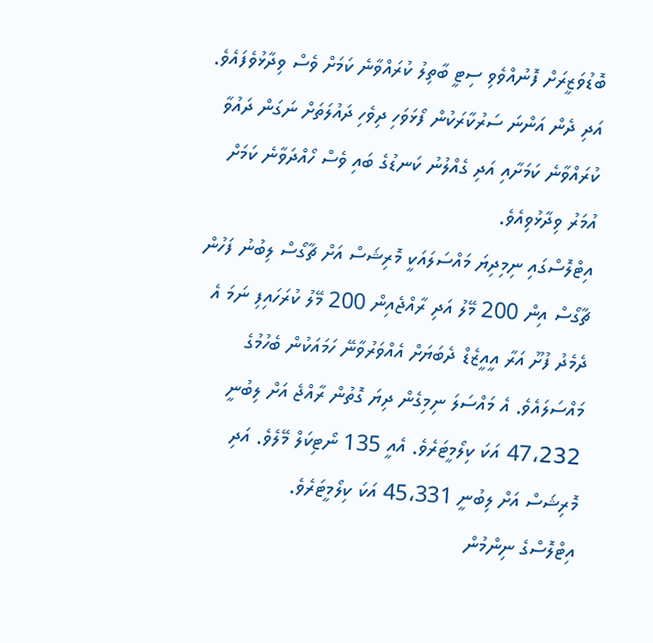ބޮޑުވަޒީރަށް ފޮނުއްވެވި ސިޓީ ބާތިލު ކުރައްވާނެ ކަމަށް ވެސް ވިދާޅުވެފައެވެ. އަދި ދެން އަންނަ ސަރުކާރަކުން ފޯޅަވަހި ދިވެހި ދައުލަތަށް ނަގަން ދައުވާ ކުރައްވާނެ ކަމަށާއި އަދި ގެއްލުނު ކަނޑުގެ ބައި ވެސް ހޯއްދަވާނެ ކަމަށް އުމަރު ވިދާޅުވިއެވެ.
އިޓްލޮސްގައި ނިމިދިޔަ މައްސަލައަކީ މޮރިޝަސް އަށް ޗާގޯސް ލިބުނު ފަހުން ޗާގޯސް އިން 200 މޭލު އަދި ރާއްޖެއިން 200 މޭލު ކުރަހައިފި ނަމަ އެ ދެމެދު ފުށޫ އަރާ އީއީޒެޑް ދެބަޔަށް އެއްވަރުވާނޭ ހަމައަކުން ބެހުމުގެ މައްސަލައެވެ. އެ މައްސަލަ ނިމިގެން ދިޔަ ގޮތުން ރާއްޖެ އަށް ލިބުނީ 47،232 އަކަ ކިލޯމީޓަރެވެ. އެއީ 135 ނޯޓިކަލް މޭލެވެ. އަދި މޮރިޝަސް އަށް ލިބުނީ 45،331 އަކަ ކިލޯމީޓަރެވެ.
އިޓްލޮސްގެ ނިންމުން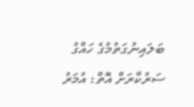ބަލައިނުގަތުމުގެ ހައްގު ސަރުކާރަށް އޮތް: އުމަރު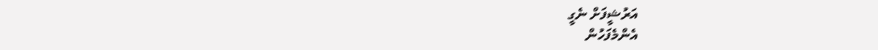އަރުޝީފަށް ނެގީ
އެންމެފަހުން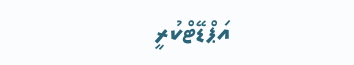އަޕްޑޭޓްކުރީ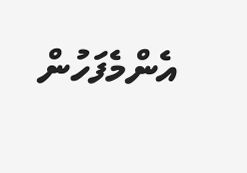އެންމެފަހުން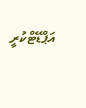އަޕްޑޭޓްކުރީ